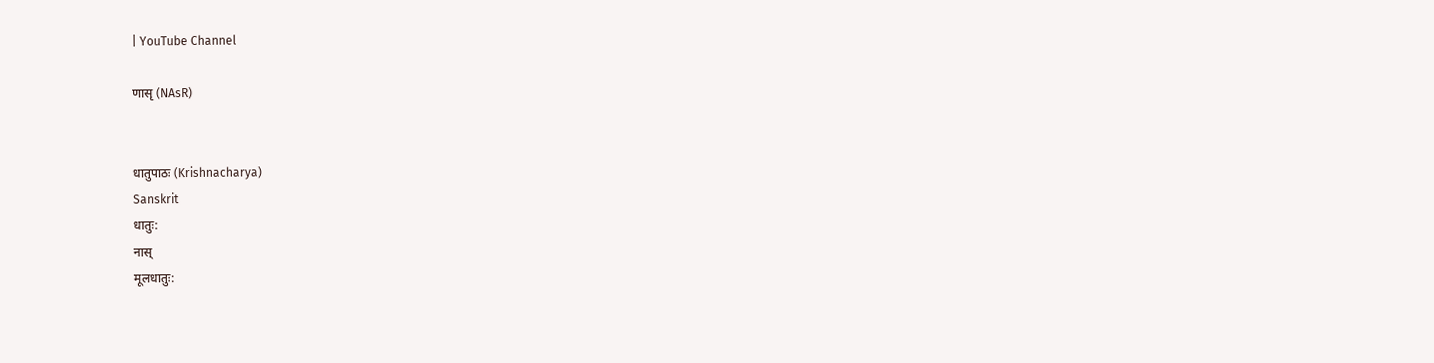| YouTube Channel

णासृ (NAsR)


धातुपाठः (Krishnacharya)
Sanskrit
धातुः:
नास्
मूलधातुः: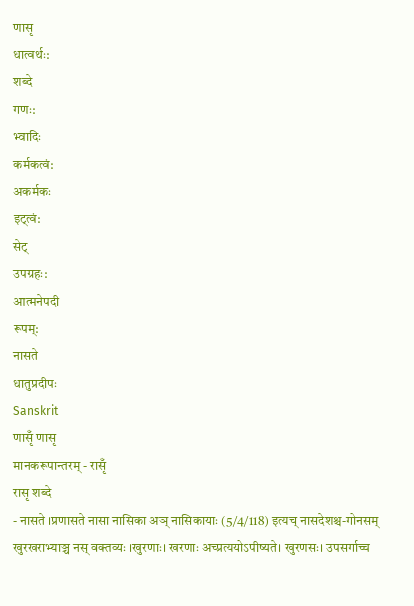णासृ
धात्वर्थः:
शब्दे
गणः:
भ्वादिः
कर्मकत्वं:
अकर्मकः
इट्त्वं:
सेट्
उपग्रहः:
आत्मनेपदी
रूपम्:
नासते
धातुप्रदीपः
Sanskrit
णासृँ णासृ
मानकरूपान्तरम् - रासृँ
रासृ शब्दे
- नासते ।प्रणासते नासा नासिका अञ् नासिकायाः (5/4/118) इत्यच् नासदेशश्च-गोनसम् खुरखराभ्याञ्च नस् वक्तव्यः ।खुरणाः। खरणाः अच्प्रत्ययोऽपीष्यते। खुरणसः। उपसर्गाच्च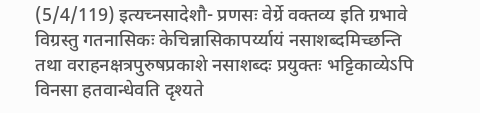(5/4/119) इत्यच्नसादेशौ- प्रणसः वेर्ग्रे वक्तव्य इति ग्रभावे विग्रस्तु गतनासिकः केचिन्नासिकापर्य्यायं नसाशब्दमिच्छन्ति तथा वराहनक्षत्रपुरुषप्रकाशे नसाशब्दः प्रयुक्तः भट्टिकाव्येऽपि विनसा हतवान्धेवति दृश्यते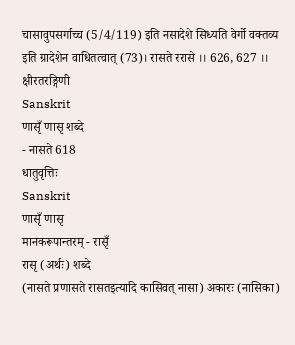चासावुपसर्गाच्च (5/4/119) इति नसादेशे सिध्यति वेर्गो वक्तव्य इति ग्रादेशेन वाधितत्वात् (73)। रासते ररासे ।। 626, 627 ।।
क्षीरतरङ्गिणी
Sanskrit
णासृँ णासृ शब्दे
- नासते 618
धातुवृत्तिः
Sanskrit
णासृँ णासृ
मानकरूपान्तरम् - रासृँ
रासृ (अर्थः) शब्दे
(नासते प्रणासते रासतइत्यादि कासिवत् नासा) अकारः (नासिका)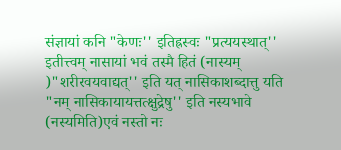संज्ञायां कनि "केणः'' इतिह्रस्वः "प्रत्ययस्थात्'' इतीत्त्वम् नासायां भवं तस्मै हितं (नास्यम् )"शरीरवयवाद्यत्'' इति यत् नासिकाशब्दात्तु यति "नम् नासिकायायत्तत्क्षुद्रेषु'' इति नस्यभावे (नस्यमिति)एवं नस्तो नः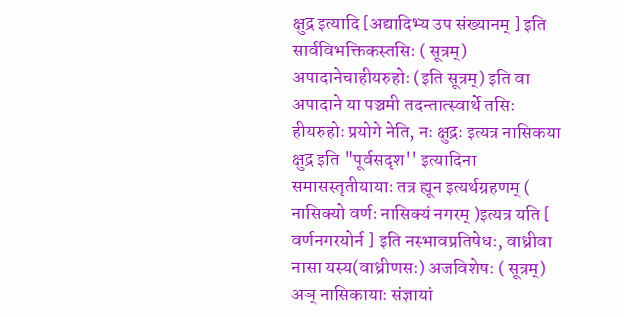क्षुद्र इत्यादि [अद्यादिभ्य उप संख्यानम् ] इति सार्वविभक्तिकस्तसिः ( सूत्रम्) अपादानेचाहीयरुहोः (इति सूत्रम्) इति वा अपादाने या पञ्चमी तदन्तात्स्वार्थे तसिः हीयरुहोः प्रयोगे नेति, नः क्षुद्रः इत्यत्र नासिकया क्षुद्र इति "पूर्वसदृश'' इत्यादिना समासस्तृतीयायाः तत्र ह्यून इत्यर्थग्रहणम् ( नासिक्यो वर्णः नासिक्यं नगरम् )इत्यत्र यति [ वर्णनगरयोर्न ] इति नस्भावप्रतिषेधः, वाध्रीवा नासा यस्य(वाध्रीणसः) अजविशेषः ( सूत्रम्) अञ् नासिकायाः संज्ञायां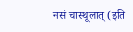नसं चास्थूलात् (इति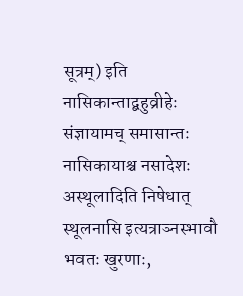सूत्रम्) इति नासिकान्ताद्बहुव्रीहेः संज्ञायामच् समासान्तः नासिकायाश्च नसादेशः अस्थूलादिति निषेधात् स्थूलनासि इत्यत्राञ्नस्भावौ भवतः खुरणाः,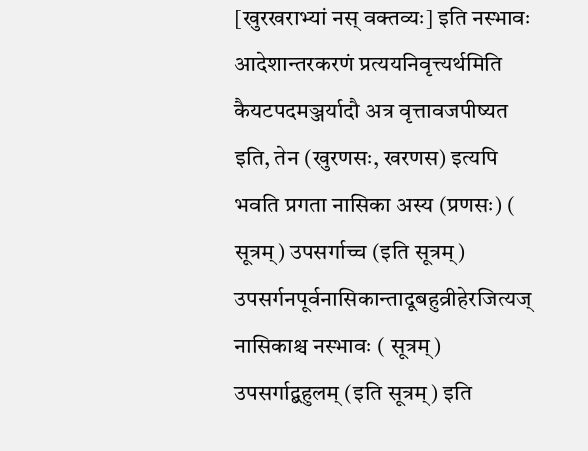[खुरखराभ्यां नस् वक्तव्यः] इति नस्भावः आदेशान्तरकरणं प्रत्ययनिवृत्त्यर्थमिति कैयटपदमञ्जर्यादौ अत्र वृत्तावजपीष्यत इति, तेन (खुरणसः, खरणस) इत्यपि भवति प्रगता नासिका अस्य (प्रणसः) ( सूत्रम्) उपसर्गाच्च (इति सूत्रम्) उपसर्गनपूर्वनासिकान्तादूबहुव्रीहेरजित्यज् नासिकाश्च नस्भावः ( सूत्रम्) उपसर्गाद्बहुलम् (इति सूत्रम्) इति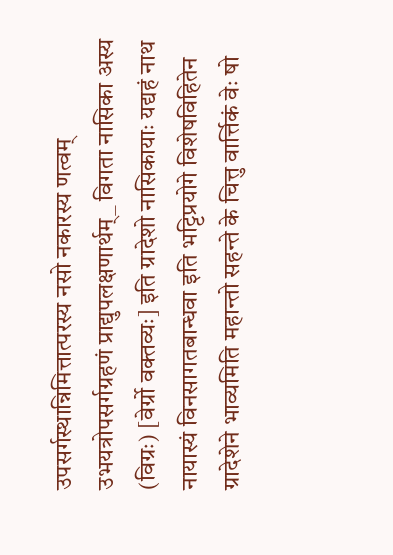उपसर्गस्थान्निमित्तात्परस्य नसो नकारस्य णत्वम् उभयत्रोपसर्गग्रहणं प्राद्युपलक्षणार्थम्_ विगता नासिका अस्य (विग्रः) [वेर्ग्रो वक्तव्यः] इति ग्रादेशो नासिकायाः यद्यहं नाथ नायास्यं विनसागतबान्धवा इति भट्टिप्रयोगे विशेषविहितेन ग्रादेशेने भाव्यमिति महान्तो सहन्ते के चित्तु वार्त्तिकं वेः षो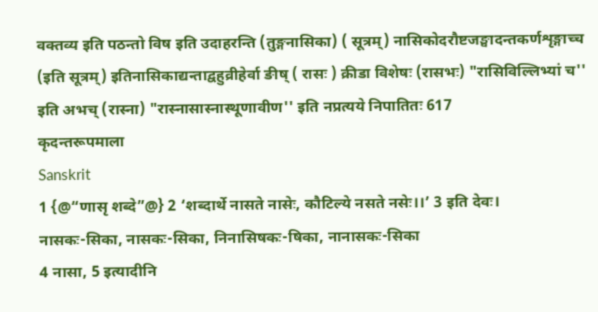वक्तव्य इति पठन्तो विष इति उदाहरन्ति (तुङ्गनासिका) ( सूत्रम्) नासिकोदरौष्टजङ्घादन्तकर्णशृङ्गाच्च (इति सूत्रम्) इतिनासिकाद्यन्ताद्वहुव्रीहेर्वा ङीष् ( रासः ) क्रीडा विशेषः (रासभः) "रासिविल्लिभ्यां च'' इति अभच् (रास्ना) "रास्नासास्नास्थूणावीण'' इति नप्रत्यये निपातितः 617
कृदन्तरूपमाला
Sanskrit
1 {@“णासृ शब्दे”@} 2 ‘शब्दार्थे नासते नासेः, कौटिल्ये नसते नसेः।।’ 3 इति देवः।
नासकः-सिका, नासकः-सिका, निनासिषकः-षिका, नानासकः-सिका
4 नासा, 5 इत्यादीनि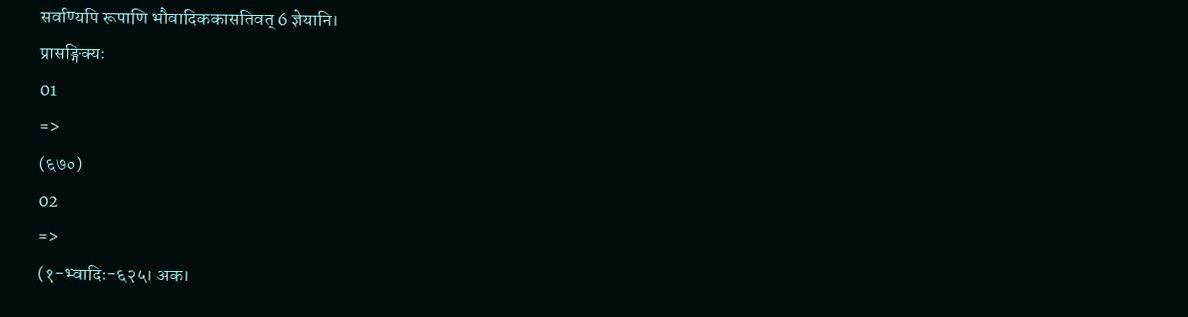सर्वाण्यपि रूपाणि भौवादिककासतिवत् 6 ज्ञेयानि।
प्रासङ्गिक्यः
01
=>
(६७०)
02
=>
(१-भ्वादिः-६२५। अक।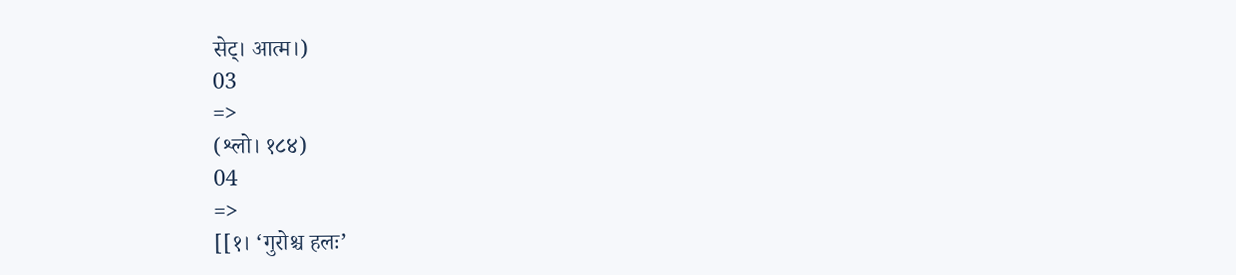सेट्। आत्म।)
03
=>
(श्लो। १८४)
04
=>
[[१। ‘गुरोश्च हलः’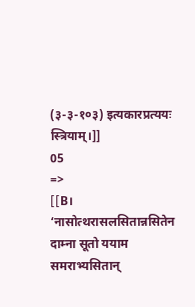(३-३-१०३) इत्यकारप्रत्ययः स्त्रियाम्।]]
05
=>
[[B। ‘नासोत्थरासलसितान्नसितेन दाम्ना सूतो ययाम समराभ्यसितान्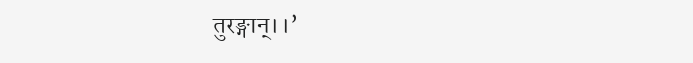तुरङ्गान्।।’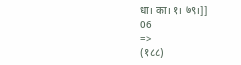धा। का। १। ७९।]]
06
=>
(१८८)